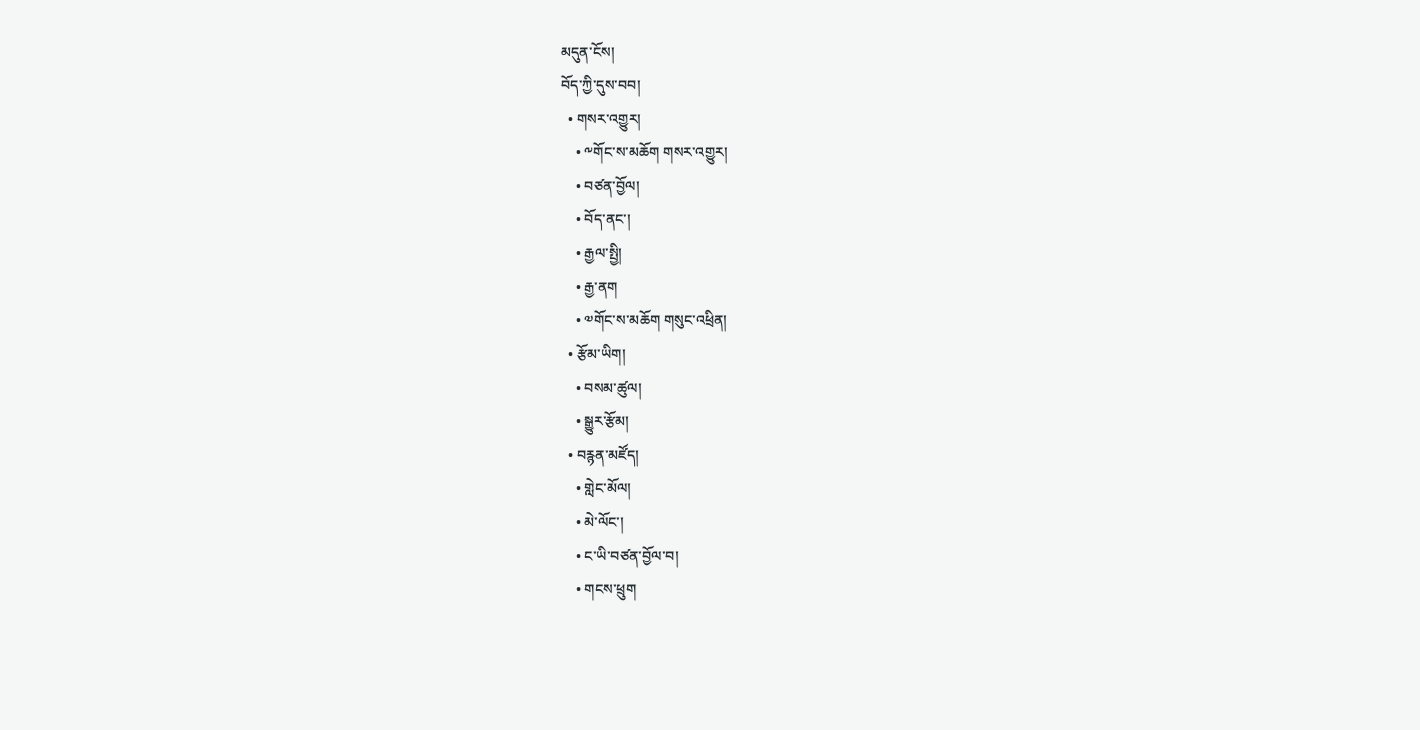མདུན་ངོས།
བོད་ཀྱི་དུས་བབ།
  • གསར་འགྱུར།
    • ༸གོང་ས་མཆོག གསར་འགྱུར།
    • བཙན་བྱོལ།
    • བོད་ནང་།
    • རྒྱལ་སྤྱི།
    • རྒྱ་ནག
    • ༧གོང་ས་མཆོག གསུང་འཕྲིན།
  • རྩོམ་ཡིག།
    • བསམ་ཚུལ།
    • སྒྱུར་རྩོམ།
  • བརྙན་མཛོད།
    • གླེང་མོལ།
    • མེ་ལོང་།
    • ང་ཡི་བཙན་བྱོལ་བ།
    • གངས་ཕྲུག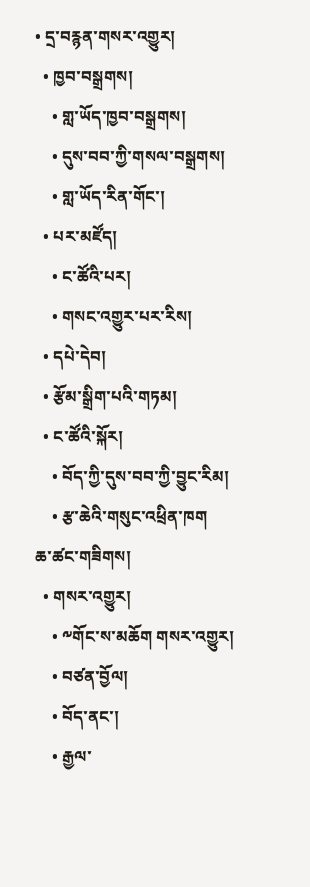• དྲ་བརྙན་གསར་འགྱུར།
  • ཁྱབ་བསྒྲགས།
    • གླ་ཡོད་ཁྱབ་བསྒྲགས།
    • དུས་བབ་ཀྱི་གསལ་བསྒྲགས།
    • གླ་ཡོད་རིན་གོང་།
  • པར་མཛོད།
    • ང་ཚོའི་པར།
    • གསང་འགྱུར་པར་རིས།
  • དཔེ་དེབ།
  • རྩོམ་སྒྲིག་པའི་གཏམ།
  • ང་ཚོའི་སྐོར།
    • བོད་ཀྱི་དུས་བབ་ཀྱི་བྱུང་རིམ།
    • རྩ་ཆེའི་གསུང་འཕྲིན་ཁག
ཆ་ཚང་གཟིགས།
  • གསར་འགྱུར།
    • ༸གོང་ས་མཆོག གསར་འགྱུར།
    • བཙན་བྱོལ།
    • བོད་ནང་།
    • རྒྱལ་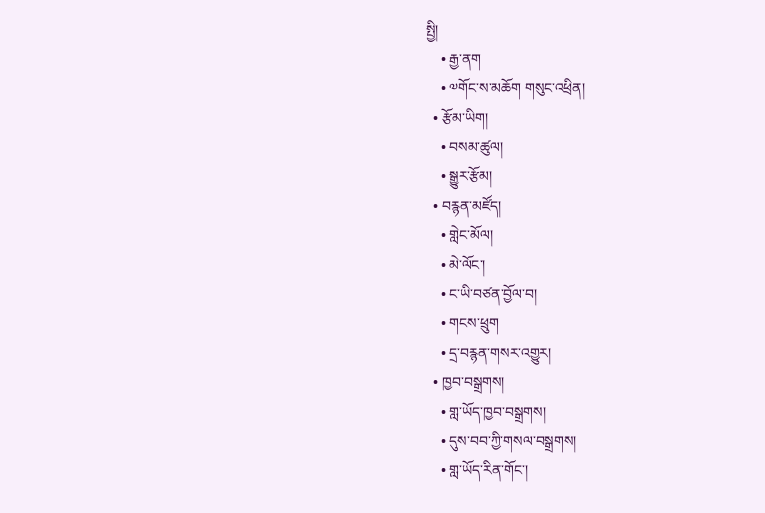སྤྱི།
    • རྒྱ་ནག
    • ༧གོང་ས་མཆོག གསུང་འཕྲིན།
  • རྩོམ་ཡིག།
    • བསམ་ཚུལ།
    • སྒྱུར་རྩོམ།
  • བརྙན་མཛོད།
    • གླེང་མོལ།
    • མེ་ལོང་།
    • ང་ཡི་བཙན་བྱོལ་བ།
    • གངས་ཕྲུག
    • དྲ་བརྙན་གསར་འགྱུར།
  • ཁྱབ་བསྒྲགས།
    • གླ་ཡོད་ཁྱབ་བསྒྲགས།
    • དུས་བབ་ཀྱི་གསལ་བསྒྲགས།
    • གླ་ཡོད་རིན་གོང་།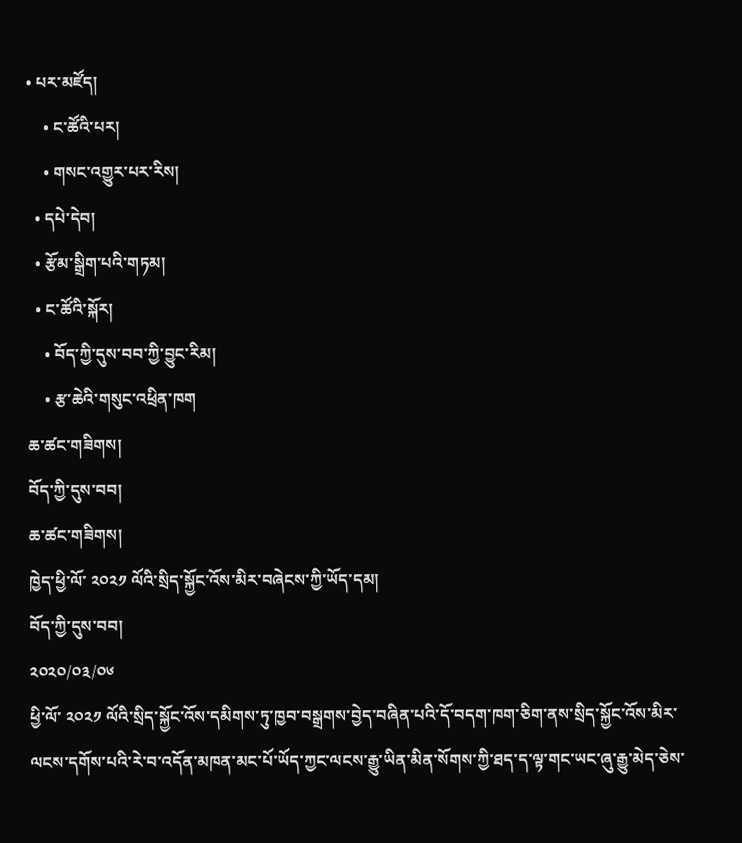• པར་མཛོད།
    • ང་ཚོའི་པར།
    • གསང་འགྱུར་པར་རིས།
  • དཔེ་དེབ།
  • རྩོམ་སྒྲིག་པའི་གཏམ།
  • ང་ཚོའི་སྐོར།
    • བོད་ཀྱི་དུས་བབ་ཀྱི་བྱུང་རིམ།
    • རྩ་ཆེའི་གསུང་འཕྲིན་ཁག
ཆ་ཚང་གཟིགས།
བོད་ཀྱི་དུས་བབ།
ཆ་ཚང་གཟིགས།
ཁྱེད་ཕྱི་ལོ་ ༢༠༢༡ ལོའི་སྲིད་སྐྱོང་འོས་མིར་བཞེངས་ཀྱི་ཡོད་དམ།
བོད་ཀྱི་དུས་བབ།
༢༠༢༠/༠༣/༠༦
ཕྱི་ལོ་ ༢༠༢༡ ལོའི་སྲིད་སྐྱོང་འོས་དམིགས་ཏུ་ཁྱབ་བསྒྲགས་བྱེད་བཞིན་པའི་དོ་བདག་ཁག་ཅིག་ནས་སྲིད་སྐྱོང་འོས་མིར་ལངས་དགོས་པའི་རེ་བ་འདོན་མཁན་མང་པོ་ཡོད་ཀྱང་ལངས་རྒྱུ་ཡིན་མིན་སོགས་ཀྱི་ཐད་ད་ལྟ་གང་ཡང་ཞུ་རྒྱུ་མེད་ཅེས་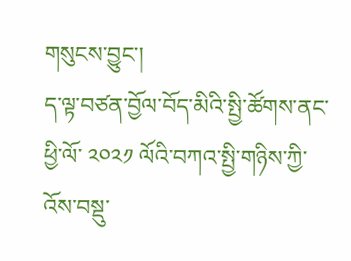གསུངས་བྱུང་།
ད་ལྟ་བཙན་བྱོལ་བོད་མིའི་སྤྱི་ཚོགས་ནང་ཕྱི་ལོ་ ༢༠༢༡ ལོའི་བཀའ་སྤྱི་གཉིས་ཀྱི་འོས་བསྡུ་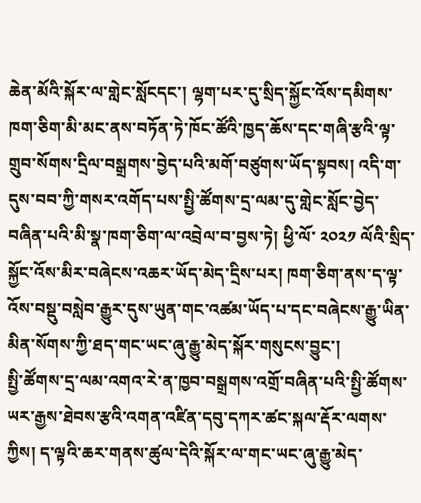ཆེན་མོའི་སྐོར་ལ་གླེང་སློངདང་། ལྷག་པར་དུ་སྲིད་སྐྱོང་འོས་དམིགས་ཁག་ཅིག་མི་མང་ནས་བཏོན་ཏེ་ཁོང་ཚོའི་ཁྱད་ཆོས་དང་གཞི་རྩའི་ལྟ་གྲུབ་སོགས་དྲིལ་བསྒྲགས་བྱེད་པའི་མགོ་བཙུགས་ཡོད་སྟབས། འདི་ག་དུས་བབ་ཀྱི་གསར་འགོད་པས་སྤྱི་ཚོགས་དྲ་ལམ་དུ་གླེང་སློང་བྱེད་བཞིན་པའི་མི་སྣ་ཁག་ཅིག་ལ་འབྲེལ་བ་བྱས་ཏེ། ཕྱི་ལོ་ ༢༠༢༡ ལོའི་སྲིད་སྐྱོང་འོས་མིར་བཞེངས་འཆར་ཡོད་མེད་དྲིས་པར། ཁག་ཅིག་ནས་ད་ལྟ་འོས་བསྡུ་བསླེབ་རྒྱུར་དུས་ཡུན་གང་འཚམ་ཡོད་པ་དང་བཞེངས་རྒྱུ་ཡིན་མིན་སོགས་ཀྱི་ཐད་གང་ཡང་ཞུ་རྒྱུ་མེད་སྐོར་གསུངས་བྱུང་།
སྤྱི་ཚོགས་དྲ་ལམ་འགའ་རེ་ན་ཁྱབ་བསྒྲགས་འགྲོ་བཞིན་པའི་སྤྱི་ཚོགས་ཡར་རྒྱས་ཐེབས་རྩའི་འགན་འཛིན་དབུ་དཀར་ཚང་སྐལ་རྡོར་ལགས་ཀྱིས། ད་ལྟའི་ཆར་གནས་ཚུལ་དེའི་སྐོར་ལ་གང་ཡང་ཞུ་རྒྱུ་མེད་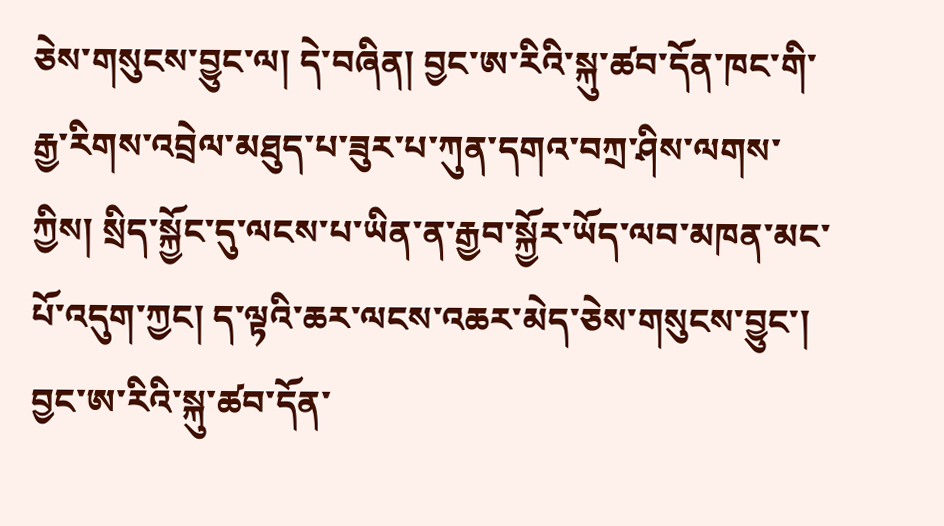ཅེས་གསུངས་བྱུང་ལ། དེ་བཞིན། བྱང་ཨ་རིའི་སྐུ་ཚབ་དོན་ཁང་གི་རྒྱ་རིགས་འབྲེལ་མཐུད་པ་ཟུར་པ་ཀུན་དགའ་བཀྲ་ཤིས་ལགས་ཀྱིས། སྲིད་སྐྱོང་དུ་ལངས་པ་ཡིན་ན་རྒྱབ་སྐྱོར་ཡོད་ལབ་མཁན་མང་པོ་འདུག་ཀྱང། ད་ལྟའི་ཆར་ལངས་འཆར་མེད་ཅེས་གསུངས་བྱུང་།
བྱང་ཨ་རིའི་སྐུ་ཚབ་དོན་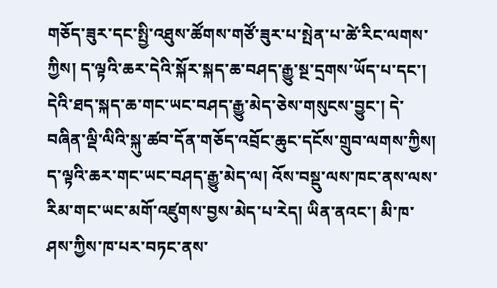གཅོད་ཟུར་དང་སྤྱི་འཐུས་ཚོགས་གཙོ་ཟུར་པ་སྤེན་པ་ཚེ་རིང་ལགས་ཀྱིས། ད་ལྟའི་ཆར་དེའི་སྐོར་སྐད་ཆ་བཤད་རྒྱུ་སྔ་དྲགས་ཡོད་པ་དང་། དེའི་ཐད་སྐད་ཆ་གང་ཡང་བཤད་རྒྱུ་མེད་ཅེས་གསུངས་བྱུང་། དེ་བཞིན་ལྡི་ལིའི་སྐུ་ཚབ་དོན་གཅོད་འབྲོང་ཆུང་དངོས་གྲུབ་ལགས་ཀྱིས། ད་ལྟའི་ཆར་གང་ཡང་བཤད་རྒྱུ་མེད་ལ། འོས་བསྡུ་ལས་ཁང་ནས་ལས་རིམ་གང་ཡང་མགོ་འཛུགས་བྱས་མེད་པ་རེད། ཡིན་ནའང་། མི་ཁ་ཤས་ཀྱིས་ཁ་པར་བཏང་ནས་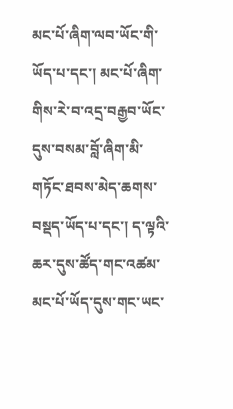མང་པོ་ཞིག་ལབ་ཡོང་གི་ཡོད་པ་དང་། མང་པོ་ཞིག་གིས་རེ་བ་འདྲ་བརྒྱབ་ཡོང་དུས་བསམ་བློ་ཞིག་མི་གཏོང་ཐབས་མེད་ཆགས་བསྡད་ཡོད་པ་དང་། ད་ལྟའི་ཆར་དུས་ཚོད་གང་འཚམ་མང་པོ་ཡོད་དུས་གང་ཡང་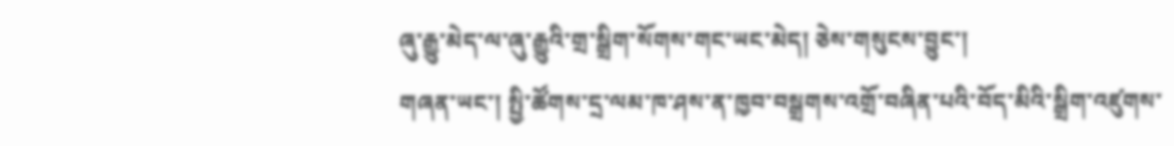ཞུ་རྒྱུ་མེད་ལ་ཞུ་རྒྱུའི་གྲ་སྒྲིག་སོགས་གང་ཡང་མེད། ཅེས་གསུངས་བྱུང་།
གཞན་ཡང་། སྤྱི་ཚོགས་དྲ་ལམ་ཁ་ཤས་ན་ཁྱབ་བསྒྲགས་འགྲོ་བཞིན་པའི་བོད་མིའི་སྒྲིག་འཛུགས་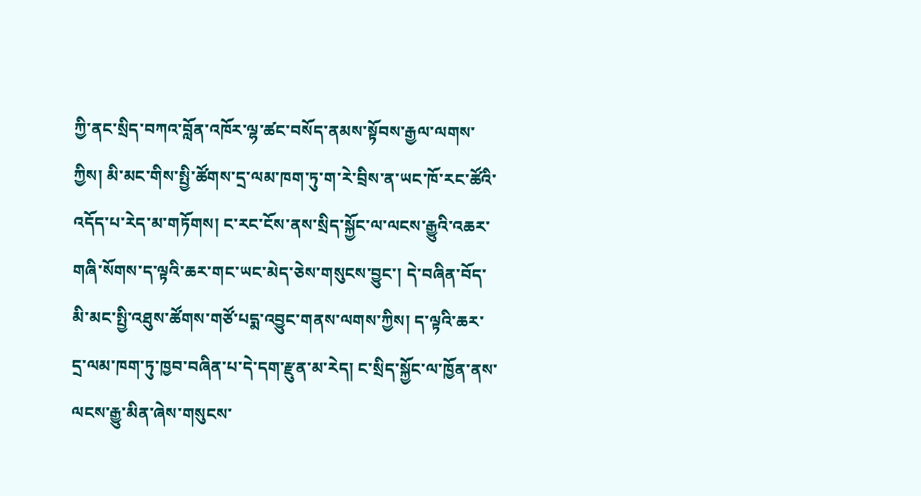ཀྱི་ནང་སྲིད་བཀའ་བློན་འཁོར་ལྷ་ཚང་བསོད་ནམས་སྟོབས་རྒྱལ་ལགས་ཀྱིས། མི་མང་གིས་སྤྱི་ཚོགས་དྲ་ལམ་ཁག་ཏུ་ག་རེ་བྲིས་ན་ཡང་ཁོ་རང་ཚོའི་འདོད་པ་རེད་མ་གཏོགས། ང་རང་ངོས་ནས་སྲིད་སྐྱོང་ལ་ལངས་རྒྱུའི་འཆར་གཞི་སོགས་ད་ལྟའི་ཆར་གང་ཡང་མེད་ཅེས་གསུངས་བྱུང་། དེ་བཞིན་བོད་མི་མང་སྤྱི་འཐུས་ཚོགས་གཙོ་པདྨ་འབྱུང་གནས་ལགས་ཀྱིས། ད་ལྟའི་ཆར་དྲ་ལམ་ཁག་ཏུ་ཁྱབ་བཞིན་པ་དེ་དག་རྫུན་མ་རེད། ང་སྲིད་སྐྱོང་ལ་ཁྱོན་ནས་ལངས་རྒྱུ་མིན་ཞེས་གསུངས་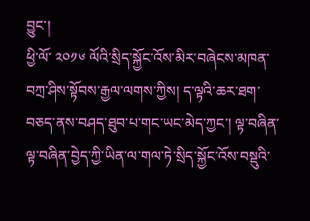བྱུང་།
ཕྱི་ལོ་ ༢༠༡༦ ལོའི་སྲིད་སྐྱོང་འོས་མིར་བཞེངས་མཁན་བཀྲ་ཤིས་སྟོབས་རྒྱལ་ལགས་ཀྱིས། ད་ལྟའི་ཆར་ཐག་བཅད་ནས་བཤད་ཐུབ་པ་གང་ཡང་མེད་ཀྱང་། ལྟ་བཞིན་ལྟ་བཞིན་བྱེད་ཀྱི་ཡིན་ལ་གལ་ཏེ་སྲིད་སྐྱོང་འོས་བསྡུའི་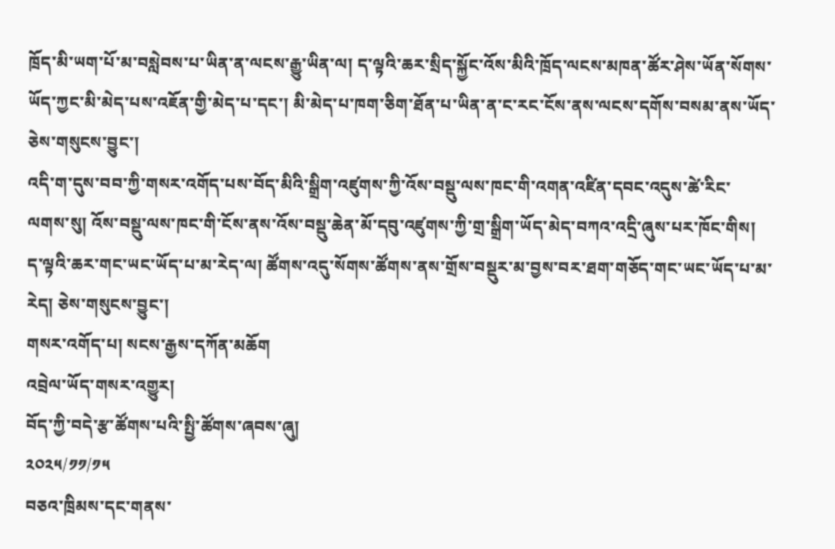ཁྲོད་མི་ཡག་པོ་མ་བསླེབས་པ་ཡིན་ན་ལངས་རྒྱུ་ཡིན་ལ། ད་ལྟའི་ཆར་སྲིད་སྐྱོང་འོས་མིའི་ཁྲོད་ལངས་མཁན་ཚོར་ཤེས་ཡོན་སོགས་ཡོད་ཀྱང་མི་མེད་པས་འཇོན་གྱི་མེད་པ་དང་། མི་མེད་པ་ཁག་ཅིག་ཐོན་པ་ཡིན་ན་ང་རང་ངོས་ནས་ལངས་དགོས་བསམ་ནས་ཡོད་ཅེས་གསུངས་བྱུང་།
འདི་ག་དུས་བབ་ཀྱི་གསར་འགོད་པས་བོད་མིའི་སྒྲིག་འཛུགས་ཀྱི་འོས་བསྡུ་ལས་ཁང་གི་འགན་འཛིན་དབང་འདུས་ཚེ་རིང་ལགས་སུ། འོས་བསྡུ་ལས་ཁང་གི་ངོས་ནས་འོས་བསྡུ་ཆེན་མོ་དབུ་འཛུགས་ཀྱི་གྲ་སྒྲིག་ཡོད་མེད་བཀའ་འདྲི་ཞུས་པར་ཁོང་གིས། ད་ལྟའི་ཆར་གང་ཡང་ཡོད་པ་མ་རེད་ལ། ཚོགས་འདུ་སོགས་ཚོགས་ནས་གྲོས་བསྡུར་མ་བྱས་བར་ཐག་གཅོད་གང་ཡང་ཡོད་པ་མ་རེད། ཅེས་གསུངས་བྱུང་།
གསར་འགོད་པ། སངས་རྒྱས་དཀོན་མཆོག
འབྲེལ་ཡོད་གསར་འགྱུར།
བོད་ཀྱི་བདེ་རྩ་ཚོགས་པའི་སྤྱི་ཚོགས་ཞབས་ཞུ།
༢༠༢༥/༡༡/༡༥
བཅའ་ཁྲིམས་དང་གནས་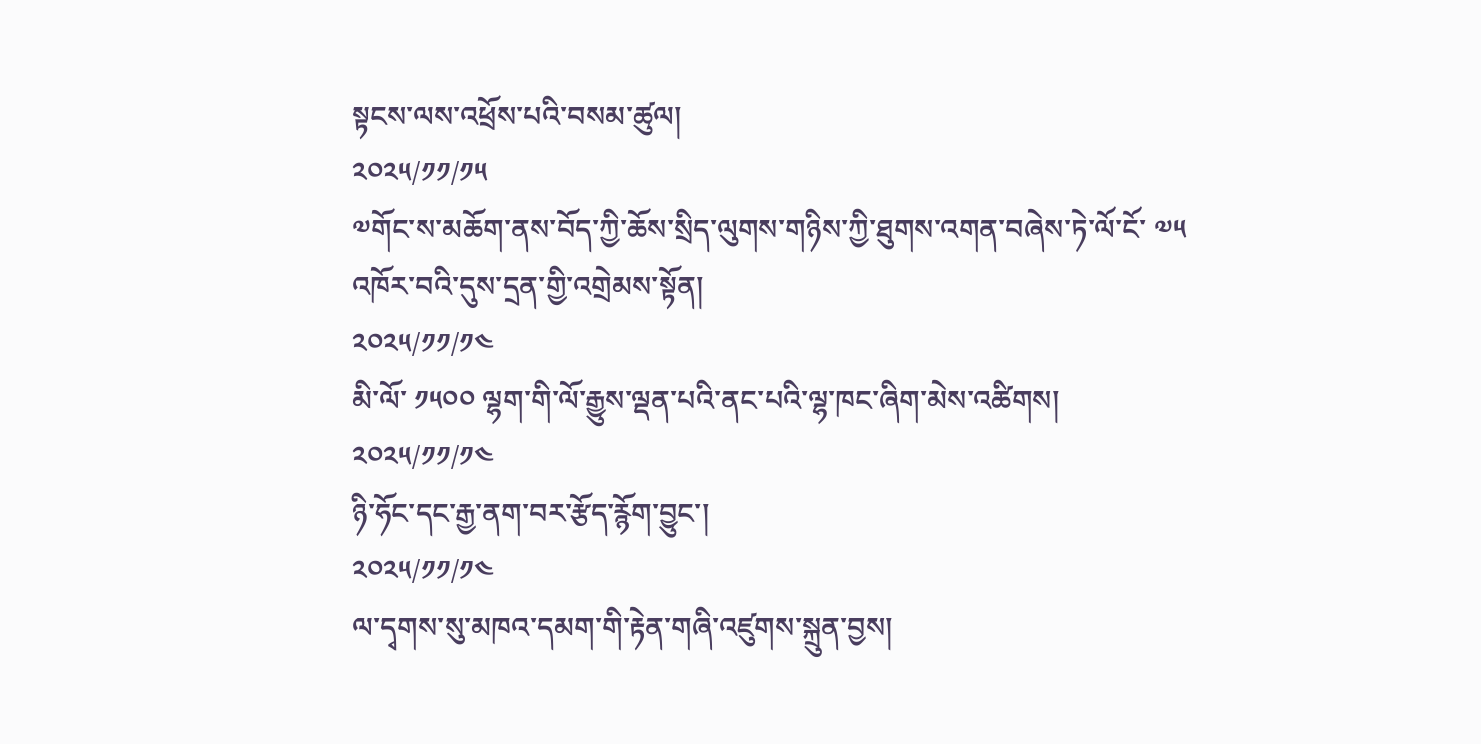སྟངས་ལས་འཕྲོས་པའི་བསམ་ཚུལ།
༢༠༢༥/༡༡/༡༥
༧གོང་ས་མཆོག་ནས་བོད་ཀྱི་ཆོས་སྲིད་ལུགས་གཉིས་ཀྱི་ཐུགས་འགན་བཞེས་ཏེ་ལོ་ངོ་ ༧༥ འཁོར་བའི་དུས་དྲན་གྱི་འགྲེམས་སྟོན།
༢༠༢༥/༡༡/༡༤
མི་ལོ་ ༡༥༠༠ ལྷག་གི་ལོ་རྒྱུས་ལྡན་པའི་ནང་པའི་ལྷ་ཁང་ཞིག་མེས་འཚིགས།
༢༠༢༥/༡༡/༡༤
ཉི་ཧོང་དང་རྒྱ་ནག་བར་རྩོད་རྙོག་བྱུང་།
༢༠༢༥/༡༡/༡༤
ལ་དྭགས་སུ་མཁའ་དམག་གི་རྟེན་གཞི་འཛུགས་སྐྲུན་བྱས།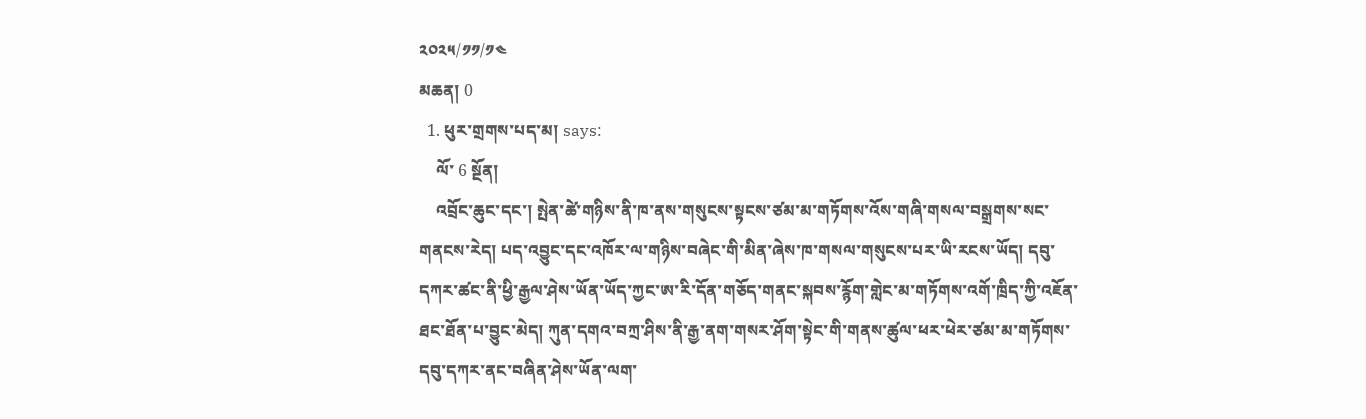༢༠༢༥/༡༡/༡༤
མཆན། 0
  1. ཕུར་གྲགས་པད་མ། says:
    ལོ་ 6 སྔོན།
    འབྲོང་ཆུང་དང་། སྤེན་ཚེ་གཉིས་ནི་ཁ་ནས་གསུངས་སྟངས་ཙམ་མ་གཏོགས་འོས་གཞི་གསལ་བསྒྲགས་སང་གནངས་རེད། པད་འབྱུང་དང་འཁོར་ལ་གཉིས་བཞེང་གི་མིན་ཞེས་ཁ་གསལ་གསུངས་པར་ཡི་རངས་ཡོད། དབུ་དཀར་ཚང་ནི་ཕྱི་རྒྱལ་ཤེས་ཡོན་ཡོད་ཀྱང་ཨ་རི་དོན་གཅོད་གནང་སྐབས་རྙོག་གླེང་མ་གཏོགས་འགོ་ཁྲིད་ཀྱི་འཇོན་ཐང་ཐོན་པ་བྱུང་མེད། ཀུན་དགའ་བཀྲ་ཤིས་ནི་རྒྱ་ནག་གསར་ཤོག་སྟེང་གི་གནས་ཚུལ་ཕར་ཕེར་ཙམ་མ་གཏོགས་དབུ་དཀར་ནང་བཞིན་ཤེས་ཡོན་ལག་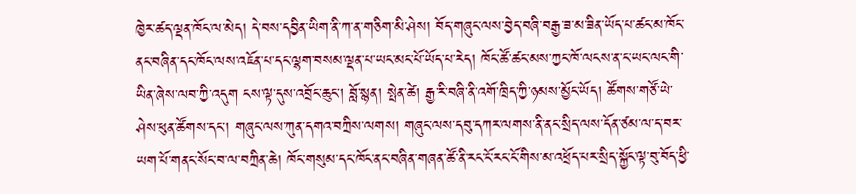ཁྱེར་ཚད་ལྡན་ཁོང་ལ་མེད། དེ་བས་དབྱིན་ཡིག་ནི་ཀ་ན་གཅིག་མི་ཤེས། བོད་གཞུང་ལས་བྱེད་བཞི་བརྒྱ་ཟ་མ་ཟིན་ཡོད་པ་ཚང་མ་ཁོང་ནང་བཞིན་དང་ཁོང་ལས་འཇོན་པ་དང་ལྷག་བསམ་ལྡན་པ་ཡང་མང་པོ་ཡོད་པ་རེད། ཁོང་ཚོ་ཚང་མས་ཀྱང་ཁོ་ལངས་ན་ང་ཡང་ལང་གི་ཡིན་ཞེས་ལབ་ཀྱི་འདུག ངས་ལྟ་དུས་འབྲོང་ཆུང་། བློ་སྙན། སྤེན་ཚེ། རྒྱ་རི་བཞི་ནི་འགོ་ཁྲིད་ཀྱི་ཉམས་མྱོང་ཡོད། ཚོགས་གཙོ་ཡེ་ཤེས་ཕུན་ཚོགས་དང་། གཞུང་ལས་ཀུན་དགའ་བཀྲིས་ལགས། གཞུང་ལས་དབུ་དཀར་ལགས་ནི་ནང་སྲིད་ལས་དོན་ཙམ་ལ་ད་བར་ཡག་པོ་གནང་སོང་བ་ལ་བཀྲིན་ཆེ། ཁོང་གསུམ་དང་ཁོང་ནང་བཞིན་གཞན་ཚོ་ནི་རང་ངོ་རང་ངོ་གིས་མ་འཕྲོད་པར་སྲིད་སྐྱོང་ལྟ་བུ་བོད་ཕྱི་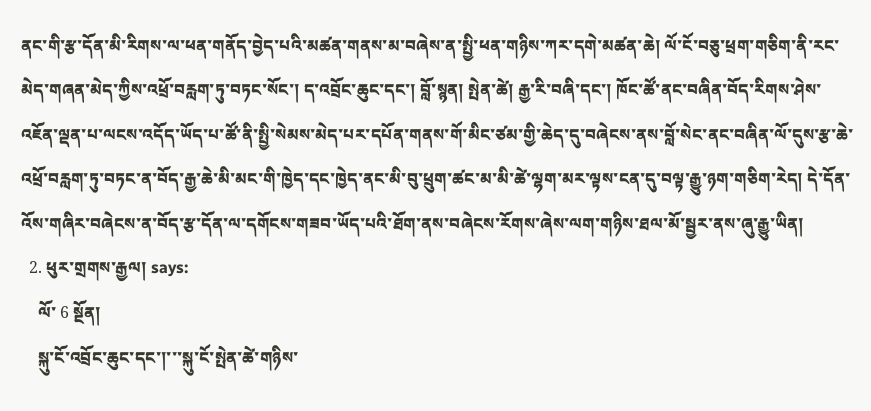ནང་གི་རྩ་དོན་མི་རིགས་ལ་ཕན་གནོད་བྱེད་པའི་མཚན་གནས་མ་བཞེས་ན་སྤྱི་ཕན་གཉིས་ཀར་དགེ་མཚན་ཆེ། ལོ་ངོ་བཅུ་ཕྲག་གཅིག་ནི་རང་མེད་གཞན་མེད་ཀྱིས་འཕྲོ་བརླག་ཏུ་བཏང་སོང་། ད་འབྲོང་ཆུང་དང་། བློ་སྙན། སྤེན་ཚེ། རྒྱ་རི་བཞི་དང་། ཁོང་ཚོ་ནང་བཞིན་བོད་རིགས་ཤེས་འཇོན་ལྡན་པ་ལངས་འདོད་ཡོད་པ་ཚོ་ནི་སྤྱི་སེམས་མེད་པར་དཔོན་གནས་གོ་མིང་ཙམ་གྱི་ཆེད་དུ་བཞེངས་ནས་བློ་སེང་ནང་བཞིན་ལོ་དུས་རྩ་ཆེ་འཕྲོ་བརླག་ཏུ་བཏང་ན་བོད་རྒྱ་ཆེ་མི་མང་གི་ཁྱེད་དང་ཁྱེད་ནང་མི་བུ་ཕྲུག་ཚང་མ་མི་ཚེ་ལྷག་མར་ལྟས་ངན་དུ་བལྟ་རྒྱུ་ཉག་གཅིག་རེད། དེ་དོན་འོས་གཞིར་བཞེངས་ན་བོད་རྩ་དོན་ལ་དགོངས་གཟབ་ཡོད་པའི་ཐོག་ནས་བཞེངས་རོགས་ཞེས་ལག་གཉིས་ཐལ་མོ་སྦྱར་ནས་ཞུ་རྒྱུ་ཡིན།
  2. ཕུར་གྲགས་རྒྱལ། says:
    ལོ་ 6 སྔོན།
    སྐུ་ངོ་འབྲོང་ཆུང་དང་།་་་སྐུ་ངོ་སྤེན་ཚེ་གཉིས་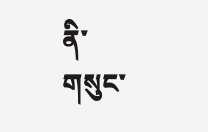ནི་གསུང་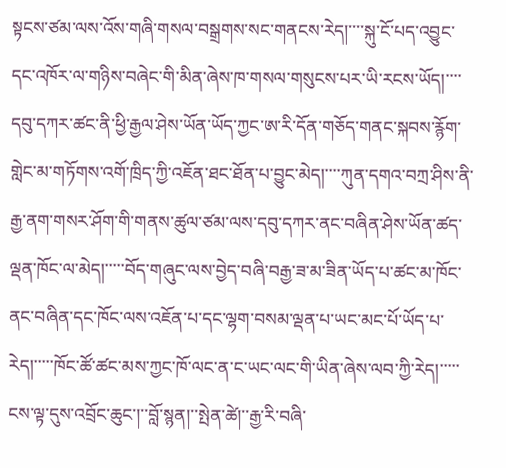སྟངས་ཙམ་ལས་འོས་གཞི་གསལ་བསྒྲགས་སང་གནངས་རེད།་་་་སྐུ་ངོ་པད་འབྱུང་དང་འཁོར་ལ་གཉིས་བཞེང་གི་མིན་ཞེས་ཁ་གསལ་གསུངས་པར་ཡི་རངས་ཡོད།་་་་དབུ་དཀར་ཚང་ནི་ཕྱི་རྒྱལ་ཤེས་ཡོན་ཡོད་ཀྱང་ཨ་རི་དོན་གཅོད་གནང་སྐབས་རྙོག་གླེང་མ་གཏོགས་འགོ་ཁྲིད་ཀྱི་འཇོན་ཐང་ཐོན་པ་བྱུང་མེད།་་་་ཀུན་དགའ་བཀྲ་ཤིས་ནི་རྒྱ་ནག་གསར་ཤོག་གི་གནས་ཚུལ་ཙམ་ལས་དབུ་དཀར་ནང་བཞིན་ཤེས་ཡོན་ཚད་ལྡན་ཁོང་ལ་མེད།་་་་་བོད་གཞུང་ལས་བྱེད་བཞི་བརྒྱ་ཟ་མ་ཟིན་ཡོད་པ་ཚང་མ་ཁོང་ནང་བཞིན་དང་ཁོང་ལས་འཇོན་པ་དང་ལྷག་བསམ་ལྡན་པ་ཡང་མང་པོ་ཡོད་པ་རེད།་་་་་ཁོང་ཚོ་ཚང་མས་ཀྱང་ཁོ་ལང་ན་ང་ཡང་ལང་གི་ཡིན་ཞེས་ལབ་ཀྱི་རེད།་་་་་ངས་ལྟ་དུས་འབྲོང་ཆུང་།་་བློ་སྙན།་་སྤེན་ཚེ།་་རྒྱ་རི་བཞི་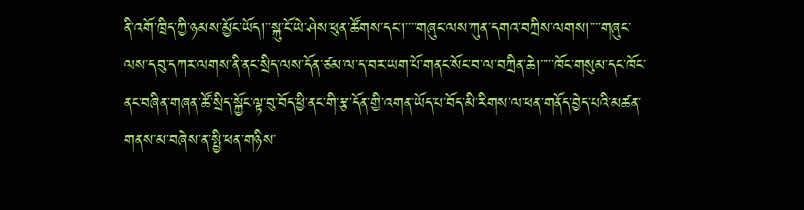ནི་འགོ་ཁྲིད་ཀྱི་ཉམས་མྱོང་ཡོད།་་སྐུ་ངོ་ཡེ་ཤེས་ཕུན་ཚོགས་དང་།་་་་གཞུང་ལས་ཀུན་དགའ་བཀྲིས་ལགས།་་་་གཞུང་ལས་དབུ་དཀར་ལགས་ནི་ནང་སྲིད་ལས་དོན་ཙམ་ལ་ད་བར་ཡག་པོ་གནང་སོང་བ་ལ་བཀྲིན་ཆེ།་་་་་ཁོང་གསུམ་དང་ཁོང་ནང་བཞིན་གཞན་ཚོ་སྲིད་སྐྱོང་ལྟ་བུ་བོད་ཕྱི་ནང་གི་རྩ་དོན་གྱི་འགན་ཡོད་པ་བོད་མི་རིགས་ལ་ཕན་གནོད་བྱེད་པའི་མཚན་གནས་མ་བཞེས་ན་སྤྱི་ཕན་གཉིས་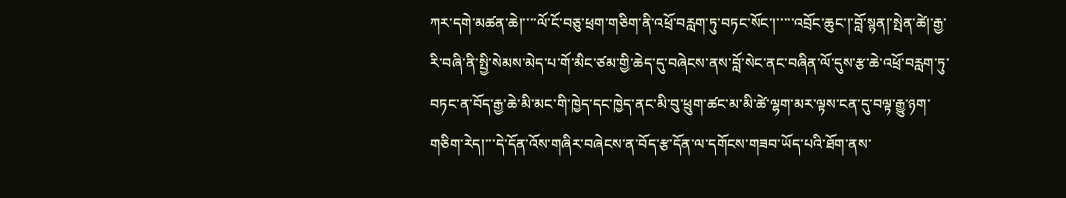ཀར་དགེ་མཚན་ཆེ།་་་་ལོ་ངོ་བཅུ་ཕྲག་གཅིག་ནི་འཕྲོ་བརླག་ཏུ་བཏང་སོང་།་་་་་འབྲོང་ཆུང་།་བློ་སྙན།་སྤེན་ཚེ།་རྒྱ་རི་བཞི་ནི་སྤྱི་སེམས་མེད་པ་གོ་མིང་ཙམ་གྱི་ཆེད་དུ་བཞེངས་ནས་བློ་སེང་ནང་བཞིན་ལོ་དུས་རྩ་ཆེ་འཕྲོ་བརླག་ཏུ་བཏང་ན་བོད་རྒྱ་ཆེ་མི་མང་གི་ཁྱེད་དང་ཁྱེད་ནང་མི་བུ་ཕྲུག་ཚང་མ་མི་ཚེ་ལྷག་མར་ལྟས་ངན་དུ་བལྟ་རྒྱུ་ཉག་གཅིག་རེད།་་་དེ་དོན་འོས་གཞིར་བཞེངས་ན་བོད་རྩ་དོན་ལ་དགོངས་གཟབ་ཡོད་པའི་ཐོག་ནས་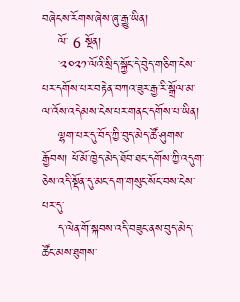བཞེངས་རོགས་ཞེས་ཞུ་རྒྱུ་ཡིན།
    ལོ་ 6 སྔོན།
    ་༢༠༢༡་ལོའི་སྲིད་སྐྱོང་དེ་བེུད་གཅིག་ངེས་པར་དགོས་པར་བརྟེན་བཀའ་ཟུར་རྒྱ་རི་སྒྲོལ་མ་ལ་འོས་འདེམས་ངེས་པར་གནང་དགོས་པ་ཡིན།
    ལྷག་པར་དུ་བོད་ཀྱི་བུད་མེད་ཚོ་ཤུགས་རྒྱོབས། ཕོ་མོ་ཁྱེད་མེད་ཐོབ་ཐང་དགོས་ཀྱི་འདུག་ཅེས་འདི་སྡོན་དུ་མང་དག་གསུང་སོང་བས་ངེས་པར་དུ་
    ད་ལེན་གོ་སྐབས་འདི་བཟུང་ནས་བུད་མེད་ཚོང་མས་ཐུགས་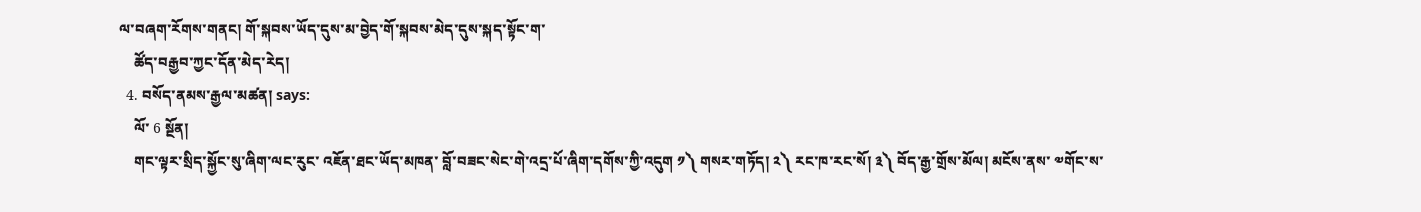ལ་བཞག་རོགས་གནང། གོ་སྐབས་ཡོད་དུས་མ་བྱེད་གོ་སྐབས་མེད་དུས་སྐད་སྟོང་ག་
    ཚོད་བརྒྱབ་ཀྱང་དོན་མེད་རེད།
  4. བསོད་ནམས་རྒྱལ་མཚན། says:
    ལོ་ 6 སྔོན།
    གང་ལྟར་སྲིད་སྐྱོང་སུ་ཞིག་ལང་རུང་ འཇོན་ཐང་ཡོད་མཁན་ བློ་བཟང་སེང་གེ་འདྲ་པོ་ཞིག་དགོས་ཀྱི་འདུག ༡༽ གསར་གཏོད། ༢༽ རང་ཁ་རང་སོ། ༣༽ བོད་རྒྱ་གྲོས་མོལ། མངོས་ནས་ ༧གོང་ས་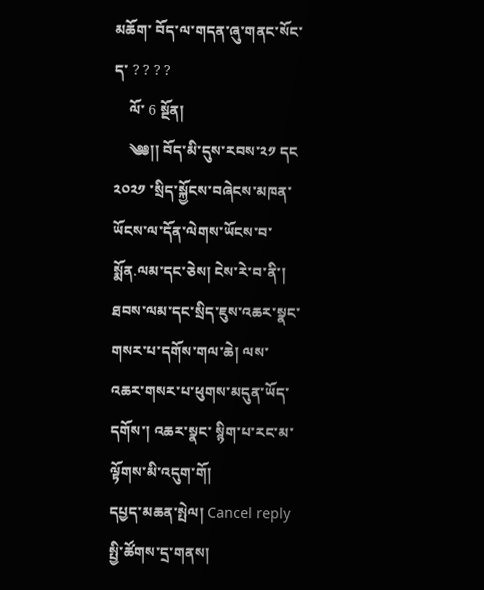མཆོག་ བོད་ལ་གདན་ཞུ་གནང་སོང་ད་ ? ? ? ?
    ལོ་ 6 སྔོན།
    ༄༅།། བོད་མི་དུས་རབས་༢༡ དང ༢༠༢༡ ་སྲིད་སྐྱོངས་བཞེངས་མཁན་ཡོངས་ལ་དོན་ལེགས་ཡོངས་བ་སྨོན.ལམ་དང་ཅེས། ངེས་རེ་བ་ནི་། ཐབས་ལམ་དང་སྲིད་ཇུས་འཆར་སྣང་གསར་པ་དགོས་གལ་ཆེ། ལས་འཆར་གསར་པ་ཕུགས་མདུན་ཡོད་དགོས་། འཆར་སྣང་ སྙིག་པ་རང་མ་ལྟོགས་མི་འདུག་གོ།
དཔྱད་མཆན་སྤེལ། Cancel reply
སྤྱི་ཚོགས་དྲ་གནས།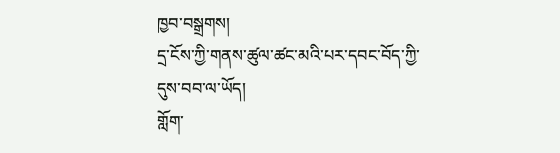ཁྱབ་བསྒྲགས།
དྲ་ངོས་ཀྱི་གནས་ཚུལ་ཚང་མའི་པར་དབང་བོད་ཀྱི་དུས་བབ་ལ་ཡོད།
གློག་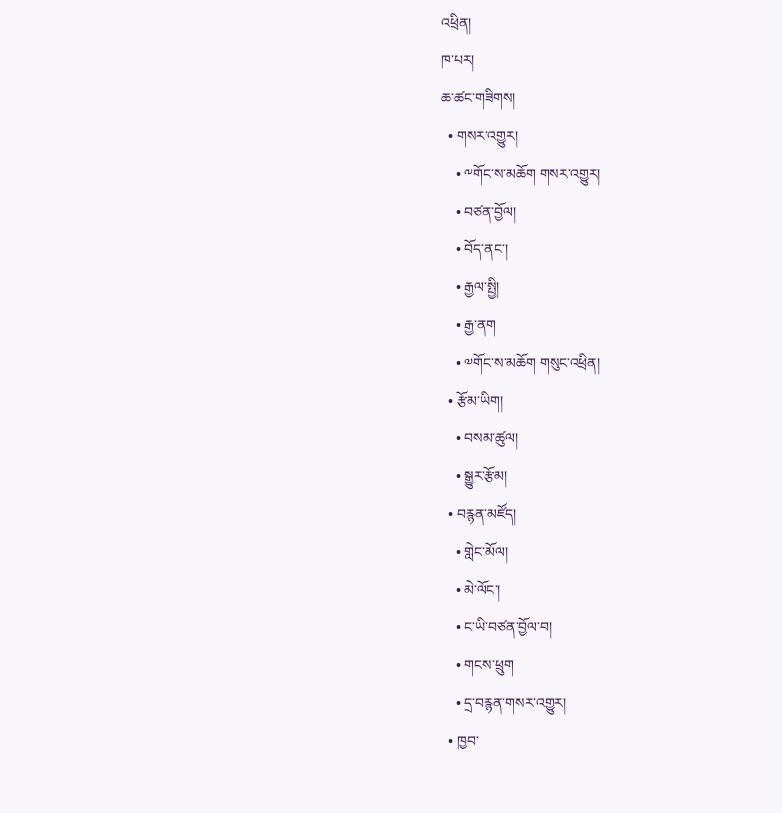འཕྲིན།
ཁ་པར།
ཆ་ཚང་གཟིགས།
  • གསར་འགྱུར།
    • ༸གོང་ས་མཆོག གསར་འགྱུར།
    • བཙན་བྱོལ།
    • བོད་ནང་།
    • རྒྱལ་སྤྱི།
    • རྒྱ་ནག
    • ༧གོང་ས་མཆོག གསུང་འཕྲིན།
  • རྩོམ་ཡིག།
    • བསམ་ཚུལ།
    • སྒྱུར་རྩོམ།
  • བརྙན་མཛོད།
    • གླེང་མོལ།
    • མེ་ལོང་།
    • ང་ཡི་བཙན་བྱོལ་བ།
    • གངས་ཕྲུག
    • དྲ་བརྙན་གསར་འགྱུར།
  • ཁྱབ་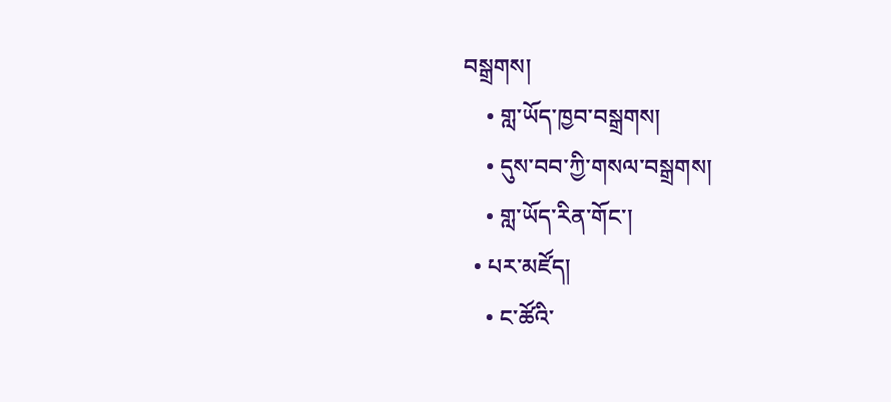བསྒྲགས།
    • གླ་ཡོད་ཁྱབ་བསྒྲགས།
    • དུས་བབ་ཀྱི་གསལ་བསྒྲགས།
    • གླ་ཡོད་རིན་གོང་།
  • པར་མཛོད།
    • ང་ཚོའི་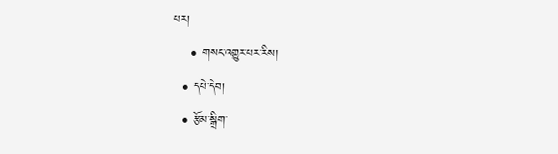པར།
    • གསང་འགྱུར་པར་རིས།
  • དཔེ་དེབ།
  • རྩོམ་སྒྲིག་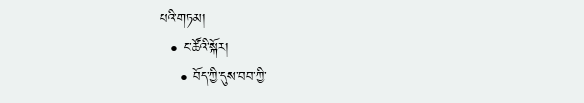པའི་གཏམ།
  • ང་ཚོའི་སྐོར།
    • བོད་ཀྱི་དུས་བབ་ཀྱི་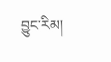བྱུང་རིམ།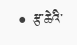• རྩ་ཆེའི་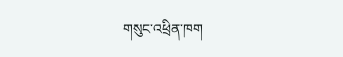གསུང་འཕྲིན་ཁག